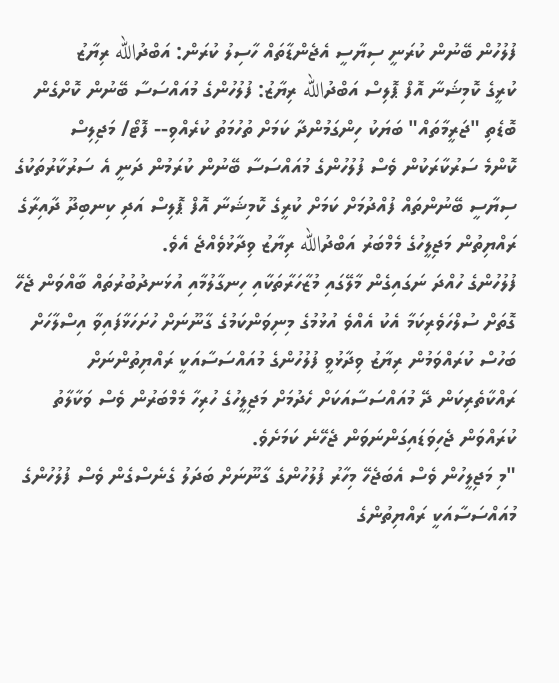ފުލުހުން ބޭނުން ކުރަނީ ސިޔާސީ އެޖެންޑާތައް ހާސިލު ކުރަން: އަބްދުالله ރިޔާޒު
ކުރީގެ ކޮމިޝަނާ އޮފް ޕޮލިސް އަބްދުالله ރިޔާޒު: ފުލުހުންގެ މުއައްސަސާ ބޭނުން ކޮށްގެން ބޮޑެތި "ޖަރީމާތައް" ބަޔަކު ހިންގަމުންދާ ކަމަށް ތުހުމަތު ކުރެއްވި-- ފޮޓޯ/ މަޖިލިސް
ކޮންމެ ސަރުކާރަކުން ވެސް ފުލުހުންގެ މުއައްސަސާ ބޭނުން ކުރަމުން ދަނީ އެ ސަރުކާރުތަކުގެ ސިޔާސީ ބޭނުންތައް ފުއްދުމަށް ކަމަށް ކުރީގެ ކޮމިޝަނާ އޮފް ޕޮލިސް އަދި ކިނބިދޫ ދާއިރާގެ ރައްޔިތުން މަޖިލީހުގެ މެމްބަރު އަބްދުالله ރިޔާޒު ވިދާޅުވެއްޖެ އެވެ.
ފުލުހުންގެ ހުއްދަ ނަގައިގެން މާލޭގައި މުޒާހަރާތަކާއި ހިނގާލުމާއި އުޅަނދުބުރުތައް ބާއްވަން ޖެހޭ ގޮތަށް ސުލްހަވެރިކަމާ އެކު އެއްވެ އުޅުމުގެ މިނިވަންކަމުގެ ގާނޫނަށް ހުށަހަޅާފައިވާ އިސްލާހަށް ބަހުސް ކުރައްވަމުން ރިޔާޒު ވިދާޅުވީ ފުލުހުންގެ މުއައްސަސާއަކީ ރައްޔިތުންނަށް ރައްކާތެރިކަން ދޭ މުއައްސަސާއަކަށް ހެދުމަށް މަޖިލީހުގެ ހުރިހާ މެމްބަރުން ވެސް ވަކާލާތު ކުރައްވަން ޖެހިވަޑައިގަންނަވަން ޖެހޭނެ ކަމަށެވެ.
"މި މަޖިލީހުން ވެސް އެބަޖެހޭ މިހާރު ފުލުހުންގެ ގާނޫނަށް ބަދަލު ގެނެސްގެން ވެސް ފުލުހުންގެ މުއައްސަސާއަކީ ރައްޔިތުންގެ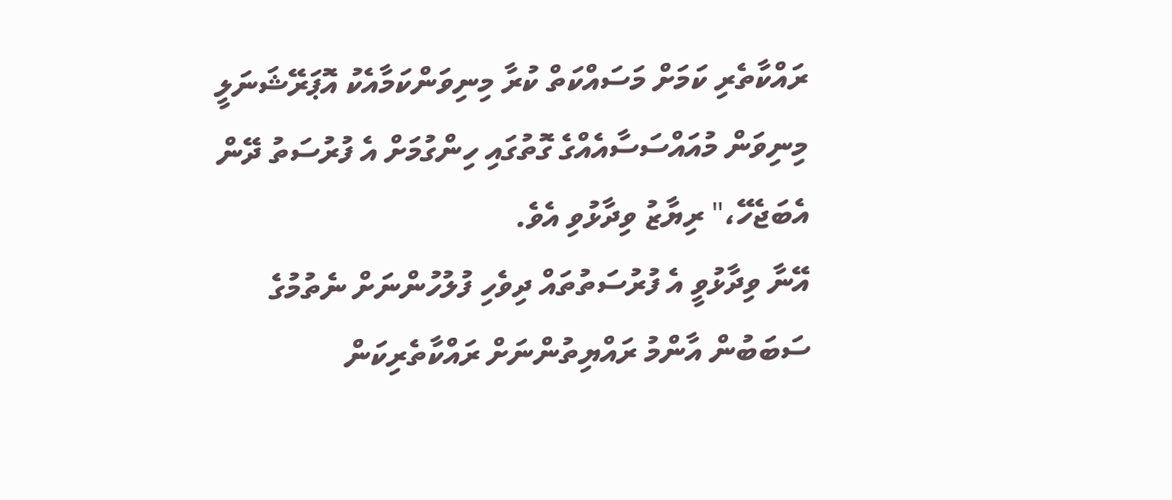ރައްކާތެރި ކަމަށް މަސައްކަތް ކުރާ މިނިވަންކަމާއެކު އޮޕަރޭޝަނަލީ މިނިވަން މުއައްސަސާއެއްގެ ގޮތުގައި ހިންގުމަށް އެ ފުރުސަތު ދޭން އެބަޖެހޭ،" ރިޔާޒު ވިދާޅުވި އެވެ.
އޭނާ ވިދާޅުވީ އެ ފުރުސަތުތައް ދިވެހި ފުލުހުންނަށް ނެތުމުގެ ސަބަބުން އާންމު ރައްޔިތުންނަށް ރައްކާތެރިކަން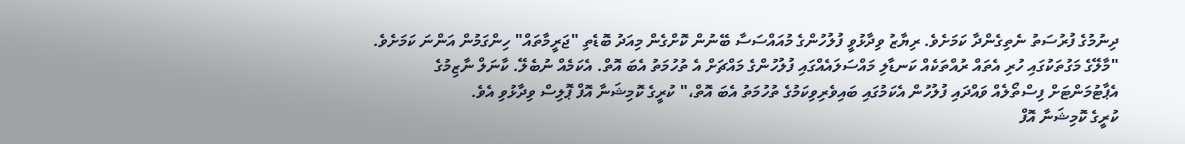ދިނުމުގެ ފުރުސަތު ނެތިގެންދާ ކަމަށެވެ. ރިޔާޒު ވިދާޅުވީ ފުލުހުންގެ މުއައްސަސާ ބޭނުން ކޮށްގެން މިއަދު ބޮޑެތި "ޖަރީމާތައް" ހިންގަމުން އަންނަ ކަމަށެވެ.
"މާލޭގެ މަގުތަކުގައި ހުރި އެތައް ރުއްތަކެއް ކަނޑާލި މައްސަލައެއްގައި ފުލުހުންގެ މައްޗަށް އެ ތުހުމަތު އެބަ އޮތް. އެކަމެއް ނުބެލޭ. ކާނަލް ނާޒިމުގެ އެޕާޓުމަންޓަށް ފިސްތޯލެއް ވައްދައި ފުލުހުން އެކަމުގައި ބައިވެރިވިކަމުގެ ތުހުމަތު އެބަ އޮތް،" ކުރީގެ ކޮމިޝަނާ އޮފް ޕޮލިސް ވިދާޅުވި އެވެ.
ކުރީގެ ކޮމިޝަނާ އޮފް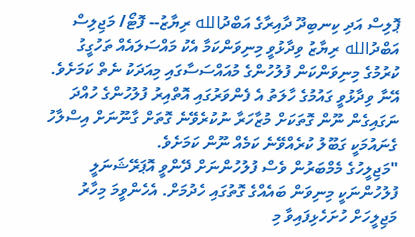ޕޮލިސް އަދި ކިނބިދޫ ދާއިރާގެ އަބްދުالله ރިޔާޒު-- ފޮޓޯ/ މަޖިލިސް
އަބްދުالله ރިޔާޒު ވިދާޅުވީ މިނިވަންކަމާ އެކު މައްސަލައެއް ތަހުގީގު ކުރުމުގެ މިނިވަންކަން ފުލުހުންގެ މުއައްސަސާގައި މިއަދަކު ނެތް ކަމަށެވެ. އޭނާ ވިދާޅުވީ ގައުމުގެ ހާލަތު އެ ފެންވަރުގައި އޮތްއިރު ފުލުހުންގެ ހުއްދަ ނަގައިގެން ނޫން ގޮތަކަށް މުޒާހަރާ ނުކުރެވޭނެ ގޮތަށް ގާނޫނަށް އިސްލާހު ގެނައުމަކީ ގަބޫލު ކުރެއްވޭނެ ކަމެއް ނޫން ކަމަށެވެ.
"މަޖިލީހުގެ މެމްބަރުން ވެސް ފުލުހުންނަށް ދޭންވީ އޮޕަރޭޝަނަލީ ފުލުހުންނަކީ މިނިވަން ބައެއްގެ ގޮތުގައި ހެދުމަށް. އެހެންވީމަ މިހާރު މަޖިލީހަށް ހުށަހެޅިފައިވާ މި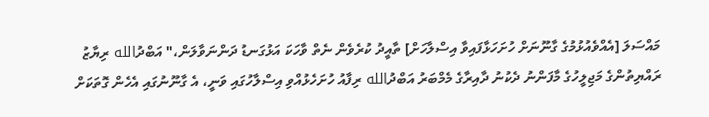މައްސަލަ [އެއްވެއުޅުމުގެ ގާނޫނަށް ހުށަހަޅާފައިވާ އިސްލާހަށް] ތާއީދު ކުރެވެން ނެތް ވާހަކަ އަޅުގަނޑު ދަންނަވާލަން،" އަބްދުالله ރިޔާޒު
ރައްޔިތުންގެ މަޖިލީހުގެ މާފަންނު ދެކުނު ދާއިރާގެ މެމްބަރު އަބްދުالله ރިފާއު ހުށަހެޅުއްވި އިސްލާހުގައި ވަނީ، އެ ގާނޫނުގައި އެހެން ގޮތަކަށް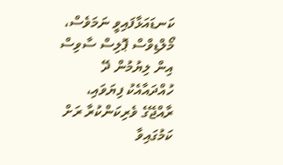ކަނޑައަޅާފައިވީ ނަމަވެސް، މޯލްޑިވްސް ޕޮލިސް ސާވިސް އިން ލިޔުމުން ދޭ ހުއްދައާއެކު ފިޔަވައި، ރާއްޖޭގެ ވެރިކަންކުރާ ރަށް ކަމުގައިވާ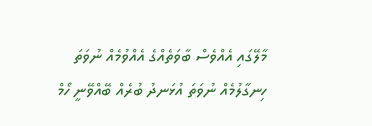މާލޭގައި އެއްވެސް ބާވަތެއްގެ އެއްވުމެއް ނުވަތަ ހިނގާލުމެއް ނުވަތަ އުޅަނދު ބުރެއް ބޭއްވޭނީ ހޯމް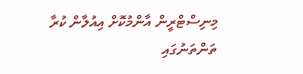މިނިސްޓްރީން އާންމުކޮށް އިއުލާން ކުރާ ތަންތަނުގައި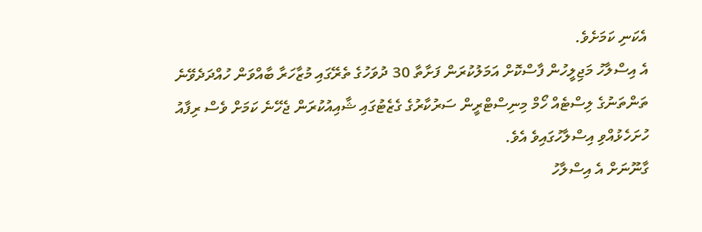އެކަނި ކަމަށެވެ.
އެ އިސްލާހު މަޖިލީހުން ފާސްކޮށް އަމަލުކުރަން ފަށާތާ 30 ދުވަހުގެ ތެރޭގައި މުޒާހަރާ ބާއްވަން ހުއްދަދެވޭނެ ތަންތަނުގެ ލިސްޓެއް ހޯމް މިނިސްޓްރީން ސަރުކާރުގެ ގެޒެޓުގައި ޝާއިއުކުރަން ޖެހޭނެ ކަމަށް ވެސް ރިފާއު ހުށަހެޅުއްވި އިސްލާހުގައިވެ އެވެ.
ގާނޫނަށް އެ އިސްލާހު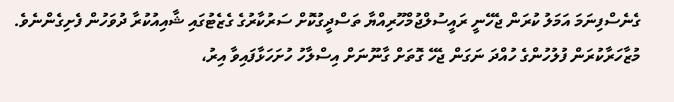ގެނެސްފިނަމަ އަމަލު ކުރަން ޖެހޭނީ ރައީސުލްޖުމްހޫރިއްޔާ ތަސްދީގުކޮށް ސަރުކާރުގެ ގެޒެޓުގައި ޝާއިއުކުރާ ދުވަހުން ފެށިގެންނެވެ.
މުޒާހަރާކުރަން ފުލުހުންގެ ހުއްދަ ނަގަން ޖެހޭ ގޮތަށް ގާނޫނަށް އިސްލާހު ހުށަހަޅާފައިވާ އިރު،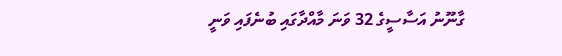ގާނޫނު އަސާސީގެ 32 ވަނަ މާއްދާގައި ބުނެފައި ވަނީ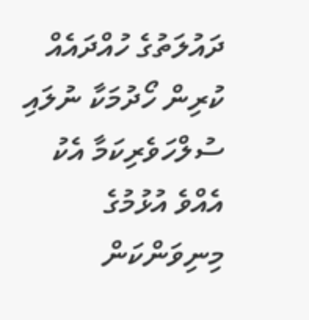ދައުލަތުގެ ހުއްދައެއް ކުރިން ހޯދުމަކާ ނުލައި ސުލްހަވެރިކަމާ އެކު އެއްވެ އުޅުމުގެ މިނިވަންކަން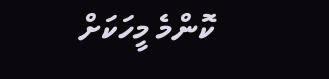ކޮންމެ މީހަކަށް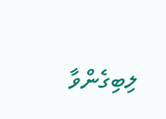ލިބިގެންވާ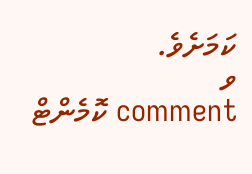ކަމަށެވެ.
ވ
comment ކޮމެންޓް